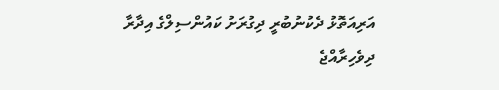އަރިއަތޮޅު ދެކުނުބުރީ ދިގުރަށު ކައުންސިލްގެ އިދާރާ
ދިވެހިރާއްޖެ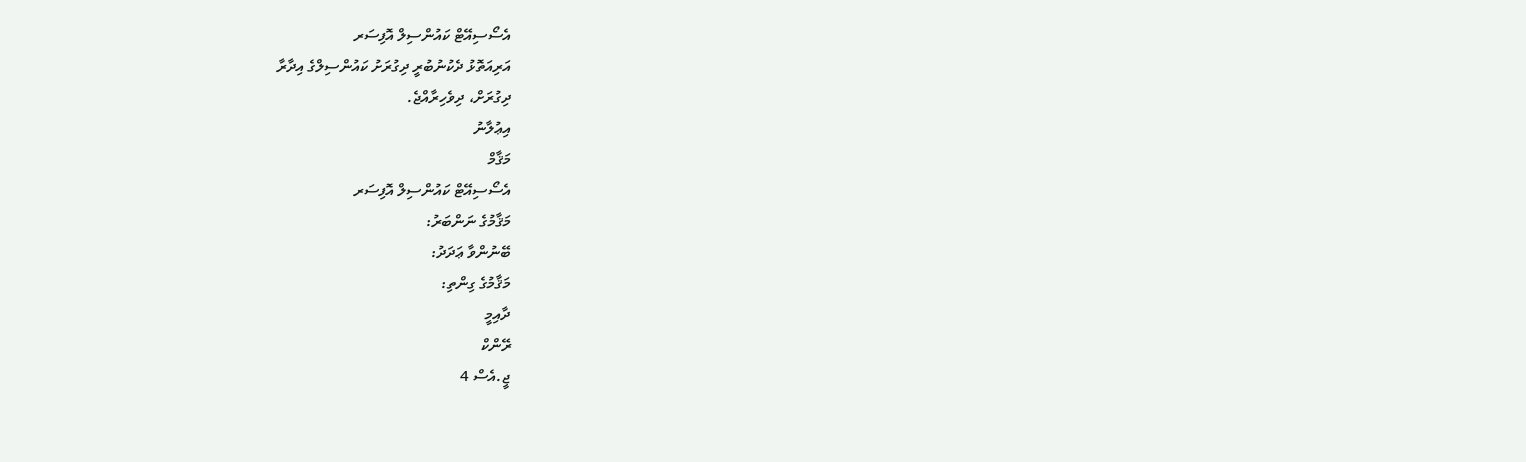އެސޯސިއޭޓް ކައުންސިލް އޮފިސަރ
އަރިއަތޮޅު ދެކުނުބުރީ ދިގުރަށު ކައުންސިލްގެ އިދާރާ
ދިގުރަށް، ދިވެހިރާއްޖެ.
އިޢުލާނު
މަޤާމް
އެސޯސިއޭޓް ކައުންސިލް އޮފިސަރ
މަޤާމުގެ ނަންބަރު:
ބޭނުންވާ ޢަދަދު:
މަޤާމުގެ ގިންތި:
ދާއިމީ
ރޭންކް
ޖީ.އެސް 4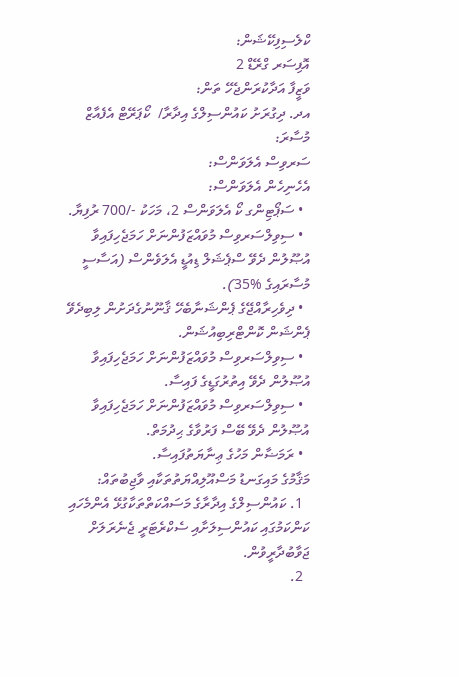ކްލެސިފިކޭޝަން:
އޮފިސަރ ގްރޭޑް 2
ވަޒީފާ އަދާކުރަންޖެހޭ ތަން:
އދ. ދިގުރަށު ކައުންސިލްގެ އިދާރާ/  ކޯޕަރޭޓް އެފެއާޒް
މުސާރަ:
ސަރވިސް އެލަވަންސް:
އެހެނިހެން އެލަވަންސް:
  • ސަޕޯޓިންގ ކޯ އެލަވަންސް 2، މަހަކު -/700 ރުފިޔާ.
  • ސިވިލްސަރވިސް މުވައްޒަފުންނަށް ހަމަޖެހިފައިވާ އުޞޫލުން ދެވޭ ސްޕެޝަލް ޑިއުޑީ އެލަވެންސް (އަސާސީ މުސާރައިގެ %35).
  • ދިވެހިރާއްޖޭގެ ޕެންޝަނާބެހޭ ޤާނޫނުގެދަށުން ލިބިދެވޭ ޕެންޝަން ކޮންޓްރިބިއުޝަން.
  • ސިވިލްސަރވިސް މުވައްޒަފުންނަށް ހަމަޖެހިފައިވާ އުޞޫލުން ދެވޭ އިތުރުގަޑީގެ ފައިސާ.
  • ސިވިލްސަރވިސް މުވައްޒަފުންނަށް ހަމަޖެހިފައިވާ އުޞޫލުން ދެވޭ ބޭސް ފަރުވާގެ ޙިދުމަތް.
  • ރަމަޟާން މަހުގެ ޢިނާޔަތުފައިސާ.
މަޤާމުގެ މައިގަނޑު މަސްއޫލިއްޔަތުތަކާއި ވާޖިބުތައް:
  1. ކައުންސިލްގެ އިދާރާގެ މަސައްކަތްތަކާގުޅޭ އެންމެހައި ކަންކަމުގައި ކައުންސިލަށާއި ސެކްރެޓަރީ ޖެނެރަލަށް ޖަވާބުދާރީވުން.
  2.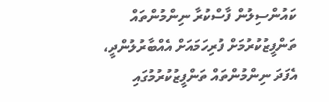ކައުންސިލުން ފާސްކުރާ ނިންމުންތައް ތަންފީޒުކުރުމަށް ފުރިހަމައަށް އެއްބާރުލުންދީ، އެފަދަ ނިންމުންތައް ތަންފީޒުކުރުމުގައި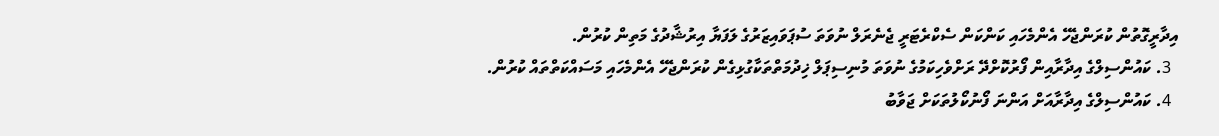އިދާރީގޮތުން ކުރަންޖެހޭ އެންމެހައި ކަންކަން ސެކްރެޓަރީ ޖެނެރަލް ނުވަތަ ސުޕަވައިޒަރުގެ ލަފަޔާ އިރުޝާދުގެ މަތިން ކުރުން.
  3. ކައުންސިލްގެ އިދާރާއިން ފޯރުކޮށްދޭ ރަށްވެހިކަމުގެ ނުވަތަ މުނިސިޕަލް ޚިދުމަތްތަކާގުޅިގެން ކުރަންޖެހޭ އެންމެހައި މަސައްކަތްތައް ކުރުން.
  4. ކައުންސިލްގެ އިދާރާއަށް އަންނަ ފޯނުކޯލުތަކަށް ޖަވާބު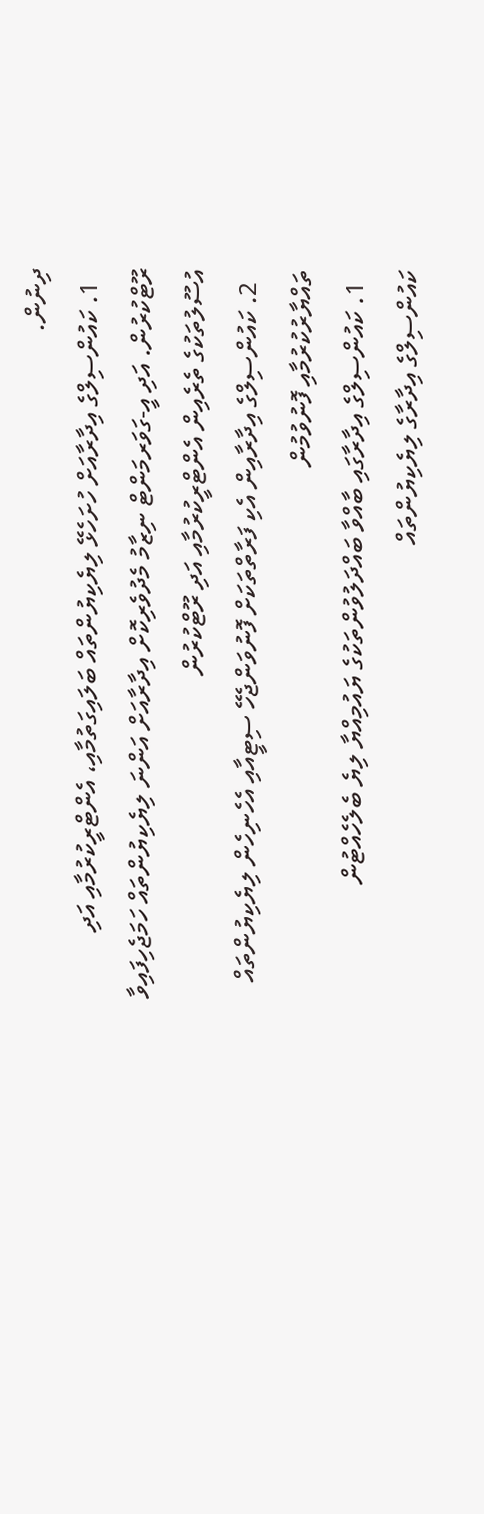ދިނުން.
  1. ކައުންސިލްގެ އިދާރާއަށް ހުށަހެޅޭ ލިޔެކިޔުންތައް ބަލައިގަތުމާއި، އެންޓްރީކުރުމާއި އަދި ރޫޓްކުރުން. އަދި އީ-ގަވަރމަންޓް ނިޒާމު މެދުވެރިކޮށް އިދާރާއަށް އަންނަ ލިޔެކިޔުންތައް ހަމަޖެހިފައިވާ އުސޫލުތަކުގެ ތެރެއިން އެންޓްރީކުރުމާއި އަދި ރޫޓްކުރުން
  2. ކައުންސިލްގެ އިދާރާއިން އެކި ފަރާތްތަކަށް ފޮނުވަންޖެހޭ ސިޓީއާއި އެހެނިހެން ލިޔެކިޔުންތައް ތައްޔާރުކުރުމާއި ފޮނުވުމުން
  1. ކައުންސިލްގެ އިދާރާގައި ބާއްވާ ބައްދަލުވުންތަކުގެ ޔައުމިއްޔާ ލިޔެ ބެލެހެއްޓުން
ކައުންސިލްގެ އިދާރާގެ ލިޔެކިޔުންތައް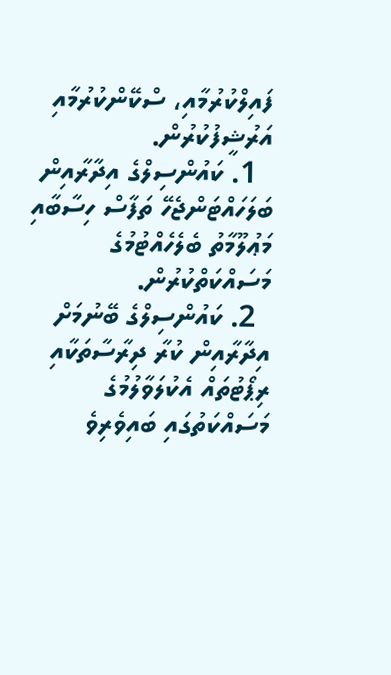ފައިލްކުރުމާއި، ސްކޭންކުރުމާއި އަރުޝީފުކުރުން.
  1. ކައުންސިލްގެ އިދާރާއިން ބަލަހައްޓަންޖެހޭ ތަފާސް ހިސާބާއި މަޢުލޫމާތު ބެލެހެއްޓުމުގެ މަސައްކަތްކުރުން.
  2. ކައުންސިލްގެ ބޭނުމަށް އިދާރާއިން ކުރާ ދިރާސާތަކާއި ރިޕޯޓުތައް އެކުލަވާލުމުގެ މަސައްކަތުގައި ބައިވެރިވެ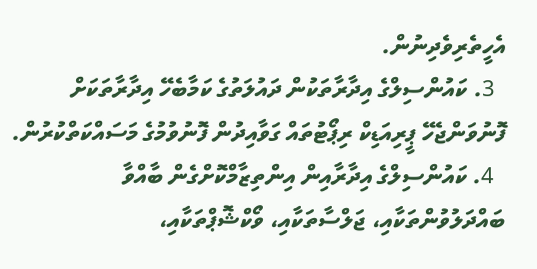އެހީތެރިވެދިނުން.
  3. ކައުންސިލްގެ އިދާރާތަކުން ދައުލަތުގެ ކަމާބެހޭ އިދާރާތަކަށް ފޮނުވަންޖެހޭ ޕީރިއަޑިކް ރިޕޯޓުތައް ގަވާއިދުން ފޮނުވުމުގެ މަސައްކަތްކުރުން.
  4. ކައުންސިލްގެ އިދާރާއިން އިންތިޒާމްކޮށްގެން ބާއްވާ ބައްދަލުވުންތަކާއި، ޖަލްސާތަކާއި، ވޯކްޝޮޕްތަކާއި،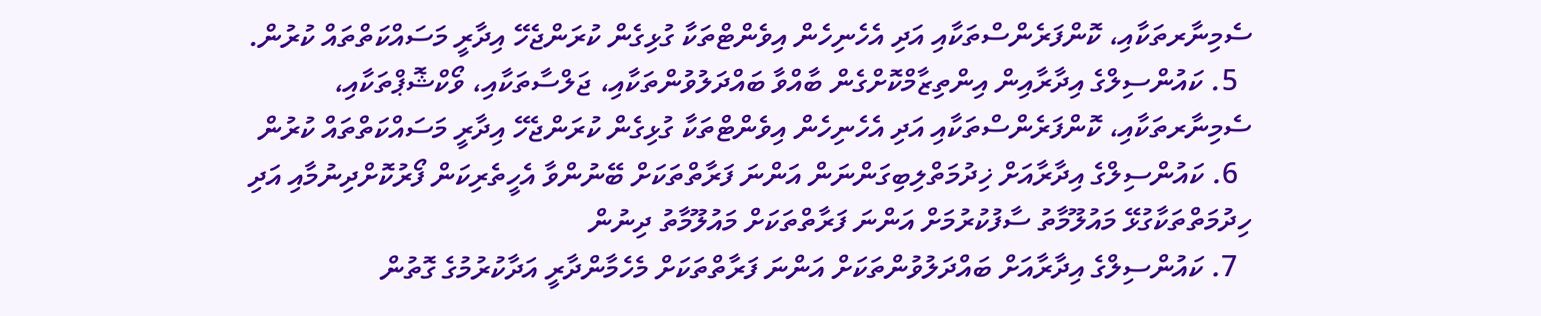ސެމިނާރތަކާއި، ކޮންފަރެންސްތަކާއި އަދި އެހެނިހެން އިވެންޓްތަކާ ގުޅިގެން ކުރަންޖެހޭ އިދާރީ މަސައްކަތްތައް ކުރުން.
  5. ކައުންސިލްގެ އިދާރާއިން އިންތިޒާމްކޮށްގެން ބާއްވާ ބައްދަލުވުންތަކާއި، ޖަލްސާތަކާއި، ވޯކްޝޮޕްތަކާއި، ސެމިނާރތަކާއި، ކޮންފަރެންސްތަކާއި އަދި އެހެނިހެން އިވެންޓްތަކާ ގުޅިގެން ކުރަންޖެހޭ އިދާރީ މަސައްކަތްތައް ކުރުން
  6. ކައުންސިލްގެ އިދާރާއަށް ޚިދުމަތްލިބިގަންނަން އަންނަ ފަރާތްތަކަށް ބޭނުންވާ އެހީތެރިކަން ފޯރުކޮށްދިނުމާއި އަދި ހިދުމަތްތަކާގުޅޭ މައުލޫމާތު ސާފުކުރުމަށް އަންނަ ފަރާތްތަކަށް މައުލޫމާތު ދިނުން
  7. ކައުންސިލްގެ އިދާރާއަށް ބައްދަލުވުންތަކަށް އަންނަ ފަރާތްތަކަށް މެހެމާންދާރީ އަދާކުރުމުގެ ގޮތުން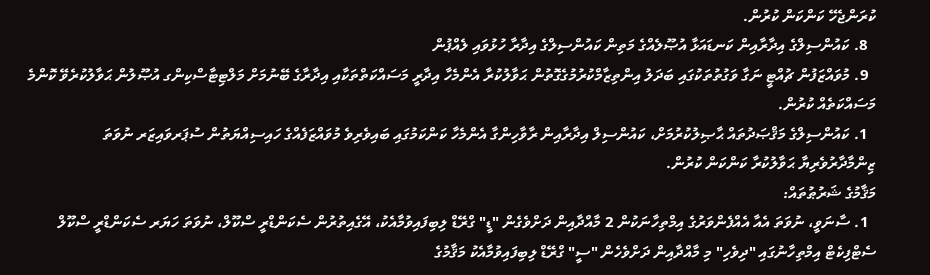ކުރަންޖެހޭ ކަންކަން ކުރުން.
  8. ކައުންސިލްގެ އިދާރާއިން ކަނޑައަޅާ އުޞޫލެއްގެ މަތިން ކައުންސިލްގެ އިދާރާ ހުޅުވައި ލެއްޕުން
  9. މުވައްޒަފުން ޗުއްޓީ ނަގާ ވަގުތުތަކުގައި ބަދަލު އިންތިޒާމްކުރުމުގެގޮތުން ޙަވާލުކުރާ އެންމެހާ އިދާރީ މަސައްކަތްތަކާއި އިދާރާގެ ބޭނުމަށް މަލްޓިޓާސްކިންގ އުޞޫލުން ޙަވާލުކުރެވޭ ކޮންމެ މަސައްކަތެއް ކުރުން.
  1. ކައުންސިލްގެ މަޤްޞަދުތައް ޙާޞިލުކުރުމަށް، ކައުންސިލް އިދާރާއިން ރާވާހިންގާ އެންމެހާ ކަންކަމުގައި ބައިވެރިވެ މުވައްޒަފެއްގެ ހައިސިއްޔަތުން ސުޕަރވައިޒަރ ނުވަތަ ޒިންމާދާރުވެރިޔާ ޙަވާލުކުރާ ކަންކަން ކުރުން.
މަޤާމުގެ ޝަރުޠުތައް:
  1. ސާނަވީ، ނުވަތަ އެއާ އެއްފެންވަރުގެ އިމްތިހާނަކުން 2 މާއްދާއިން ދަށްވެގެން "ޑީ" ގްރޭޑް ލިބިފައިވުމާއެކު، އޭގެއިތުރުން ސެކަންޑްރީ ސްކޫލް، ނުވަތަ ހަޔަރ ސެކަންޑްރީ ސްކޫލް ސެޓްފިކެޓް އިމްތިހާނުގައި "ދިވެހި" މި މާއްދާއިން ދަށްވެހެން "ސީ" ގްރޭޑް ލިބިފައިވުމާއެކު މަޤާމުގެ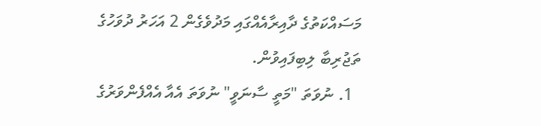މަސައްކަތުގެ ދާއިރާއެއްގައި މަދުވެގެން 2 އަހަރު ދުވަހުގެ ތަޖުރިބާ ލިބިފައިވުން.
  1. ނުވަތަ "މަތީ ސާނަވީ" ނުވަތަ އެއާ އެއްފެންވަރުގެ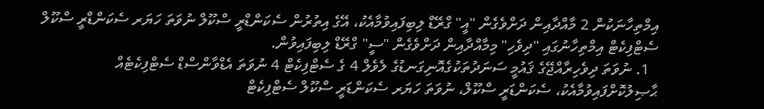އިމްތިހާނަކުން 2 މާއްދާއިން ދަށްވެގެން "އީ" ގްރޭޑް ލިބިފައިވުމާއެކު، އޭގެ އިތުރުން ސެކަންޑްރީ ސްކޫލް ނުވަތަ ހަޔަރ ސެކަންޑްރީ ސްކޫލް ސެޓްފިކެޓް އިމްތިހާނުގައި "ދިވެހި" މިމާއްދާއިން ދަށްވެގެން "ސީ" ގްރޭޑް ލިބިފައިވުން.
  1. ނުވަތަ ދިވެހިރާއްޖޭގެ ޤައުމީ ސަނަދުތަކުގެއޮނިގަނޑުގެ ލެވެލް 4 ގެ ސެޓްފިކެޓް 4 ނުވަތަ އެޑްވާންސްޑް ސެޓްފިކެޓެއް ޙާޞިލުކޮށްފައިވުމާއެކު، ސެކަންޑަރީ ސްކޫލް، ނުވަތަ ހަޔަރ ސެކަންޑަރީ ސްކޫލް ސެޓްފިކެޓް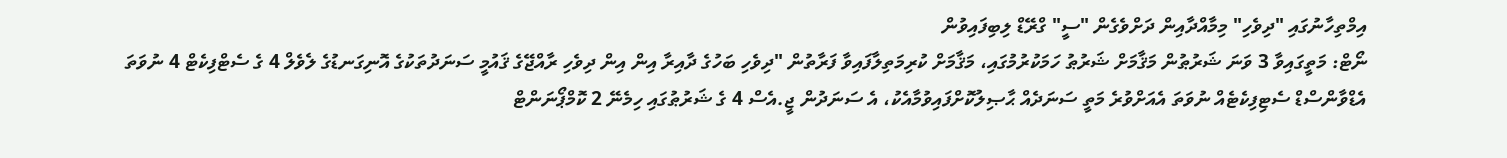އިމްތިހާނުގައި "ދިވެހި" މިމާއްދާއިން ދަށްވެގެން "ސީ" ގްރޭޑް ލިބިފައިވުން
ނޯޓް: މަތީގައިވާ 3 ވަނަ ޝަރުޠުން މަޤާމަށް ޝަރުޠު ހަމަކުރުމުގައި، މަޤާމަށް ކުރިމަތިލާފައިވާ ފަރާތުން "ދިވެހި ބަހުގެ ދާއިރާ އިން އިން ދިވެހި ރާއްޖޭގެ ޤައުމީ ސަނަދުތަކުގެ އޮނިގަނޑުގެ ލެވެލް 4 ގެ ސެޓްފިކެޓް 4 ނުވަތަ  އެޑްވާންސްޑް ސެޓިފިކެޓެއް ނުވަތަ އެއަށްވުރެ މަތީ ސަނަދެއް ޙާޞިލުކޮށްފައިވުމާއެކު، އެ ސަނަދުން ޖީ.އެސް 4 ގެ ޝަރުޠުގައި ހިމެނޭ 2 ކޮމްޕޯނަންޓް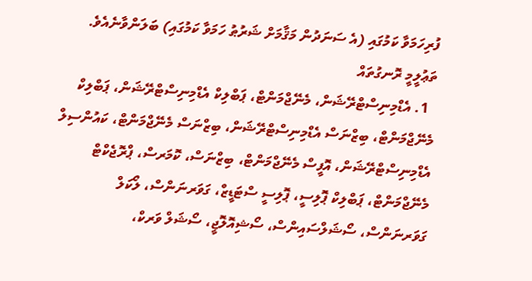ފުރިހަމަވާ ކަމުގައި (އެ ސަނަދުން މަޤާމަށް ޝަރުޠު ހަމަވާ ކަމުގައި) ބަލަންވާނެއެވެ.
ތަޢުލީމީ ރޮނގުތައް
  1. އެޑްމިނިސްޓްރޭޝަން، މެނޭޖްމަންޓް، ޕަބްލިކް އެޑްމިނިސްޓްރޭޝަން، ޕަބްލިކް މެނޭޖްމަންޓް، ބިޒްނަސް އެޑްމިނިސްޓްރޭޝަން، ބިޒްނަސް މެނޭޖްމަންޓް، ކައުންސިލް އެޑްމިނިސްޓްރޭޝަން، އޮފީސް މެނޭޖްމަންޓް، ބިޒްނަސް، ކޮމަރސް، ޕްރޮޖެކްޓް މެނޭޖްމަންޓް، ޕަބްލިކް ޕޮލިސީ، ޕޮލިސީ ސްޓަޑީޒް، ގަވަރނަންސް، ލޯކަލް ގަވަރނަންސް، ސޯޝަލްސައިންސް، ސޯޝިއޮލޮޖީ، ސޯޝަލް ވަރކް،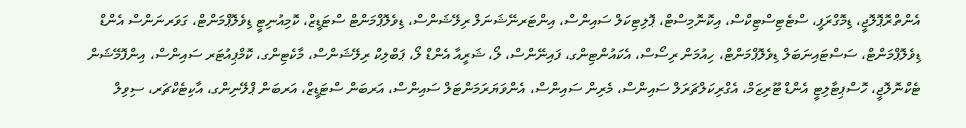އެންތްރޮޕޮލޮޖީ، ޑިމޮގްރަފީ، ސްޓެޓިސްޓިކްސް، އިކޮނޮމިސްޓް، ޕޮލިޓިކަލް ސައިންސް، އިންޓަރނޭޝަނަލް ރިލޭޝަންސް، ޑިވެލޮޕްމަންޓް ސްޓަޑީޒް، ކޮމިއުނިޓީ ޑިވެލޮޕްމަންޓް، ގަވަރނަންސް އެންޑް ޑިވެލޮޕްމަންޓް، ސަސްޓައިނަބަލް ޑިވެލޮޕްމަންޓް، ހިއުމަން ރިސޯސް، އެކައުންޓިންގ، ފައިނޭންސް، ލޯ، ޝަރީއާ އެންޑް ލޯ، ޕަބްލިކް ރިލޭޝަންސް، މާކެޓިންގ، ކޮމްޕިއުޓަރ ސައިންސް، އިންފޮމޭޝަން ޓެކްނޮލޮޖީ، ހޮސްޕިޓާލިޓީ އެންޑް ޓޫރިޒަމް، އެގްރިކަލްޗަރަލް ސައިންސް، މެރިން ސައިންސް، އެންވަޔަރަމަންޓަލް ސައިންސް، އަރބަން ސްޓަޑީޒް، އަރބަން ޕްލޭނިންގ، އާކިޓެކްޗަރ، ސިވިލް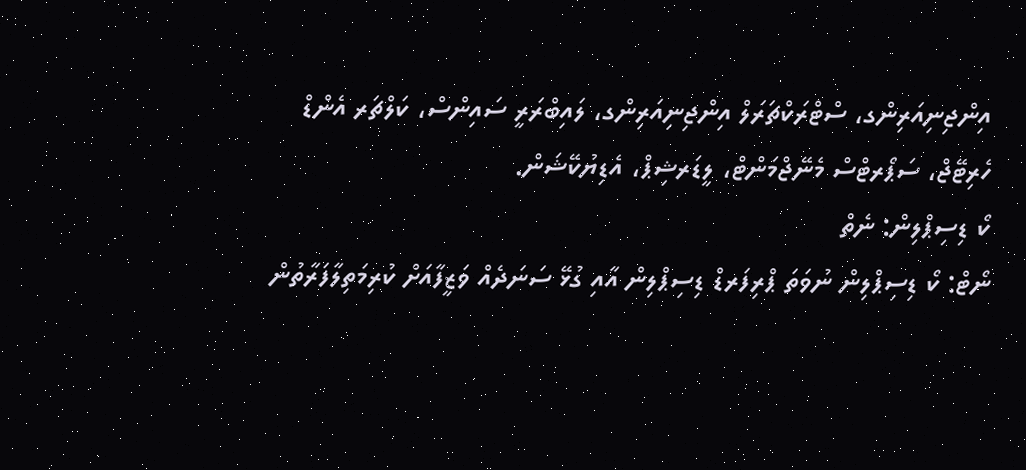އިންޖިނިއަރިންގ، ސްޓްރަކްޗަރަލް އިންޖިނިއަރިންގ، ލައިބްރަރީ ސައިންސް، ކަލްޗަރ އެންޑް ހެރިޓޭޖް، ސަޕޯރޓްސް މެނޭޖްމަންޓް، ލީޑަރޝިޕް، އެޑިޔުކޭޝަން.
ކޯ ޑިސިޕްލިން: ނެތް
ނޯޓް: ކޯ ޑިސިޕްލިން ނުވަތަ ޕްރިފަރޑް ޑިސިޕްލިން އާއި ގުޅޭ ސަނަދެއް ވަޒީފާއަށް ކުރިމަތިލާފަރާތުން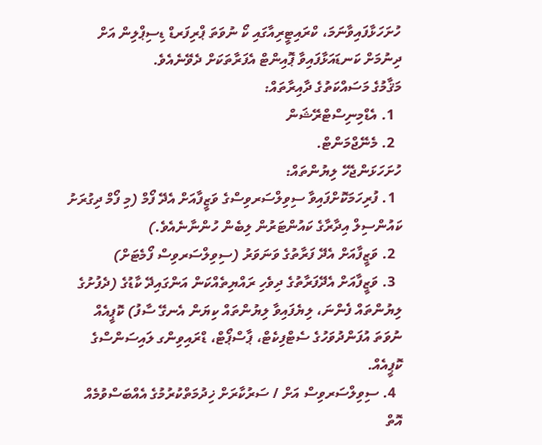ހުށަހަޅާފައިވާނަމަ، ކްރައިޓީރިއާގައި ކޯ ނުވަތަ ޕްރިފަރޑް ޑިސިޕްލިން އަށް ދިނުމަށް ކަނޑައަޅާފައިވާ ޕޮއިންޓް އެފަރާތަކަށް ދެވޭނެއެވެ.
މަޤާމުގެ މަސައްކަތުގެ ދާއިރާތައް:
  1. އެޑްމިނިސްޓްރޭޝަން
  2. މެނޭޖްމަންޓް.
ހުށަހަޅަންޖެހޭ ލިޔުންތައް:
  1. ފުރިހަމަކޮށްފައިވާ ސިވިލްސަރވިސްގެ ވަޒީފާއަށް އެދޭ ފޯމް (މި ފޯމް ދިގުރަށު ކައުންސިލް އިދާރާގެ ކައުންޓަރުން ލިބެން ހުންނާނެއެވެ.)
  2. ވަޒީފާއަށް އެދޭ ފަރާތުގެ ވަނަވަރު (ސިވިލްސަރވިސް ފޯމެޓަށް)
  3. ވަޒީފާއަށް އެދޭފަރާތުގެ ދިވެހި ރައްޔިތެއްކަން އަންގައިދޭ ކާޑުގެ (ދެފުށުގެ ލިޔުންތައް ފެންނަ، ލިޔެފައިވާ ލިޔުންތައް ކިޔަން އެނގޭ ސާފު) ކޮޕީއެއް ނުވަތަ އުފަންދުވަހުގެ ސެޓްފިކެޓް، ޕާސްޕޯޓް، ޑްރައިވިންގ ލައިސަންސްގެ ކޮޕީއެއް.
  4. ސިވިލްސަރވިސް އަށް / ސަރުކާރަށް ޚިދުމަތްކުރުމުގެ އެއްބަސްވުމެއް އޮތް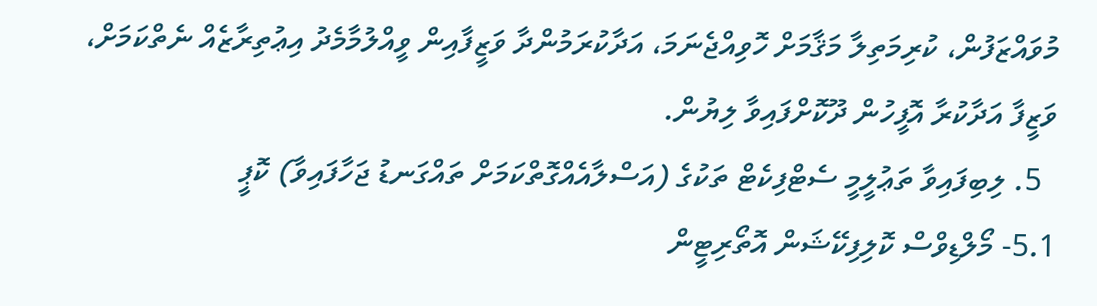މުވައްޒަފުން، ކުރިމަތިލާ މަޤާމަށް ހޮވިއްޖެނަމަ، އަދާކުރަމުންދާ ވަޒީފާއިން ވީއްލުމާމެދު އިޢުތިރާޒެއް ނެތްކަމަށް، ވަޒީފާ އަދާކުރާ އޮފީހުން ދޫކޮށްފައިވާ ލިޔުން.
  5. ލިބިފައިވާ ތަޢުލީމީ ސެޓްފިކެޓް ތަކުގެ (އަސްލާއެއްގޮތްކަމަށް ތައްގަނޑު ޖަހާފައިވާ) ކޮޕީ
5.1- މޯލްޑިވްސް ކޮލިފިކޭޝަން އޮތޯރިޓީން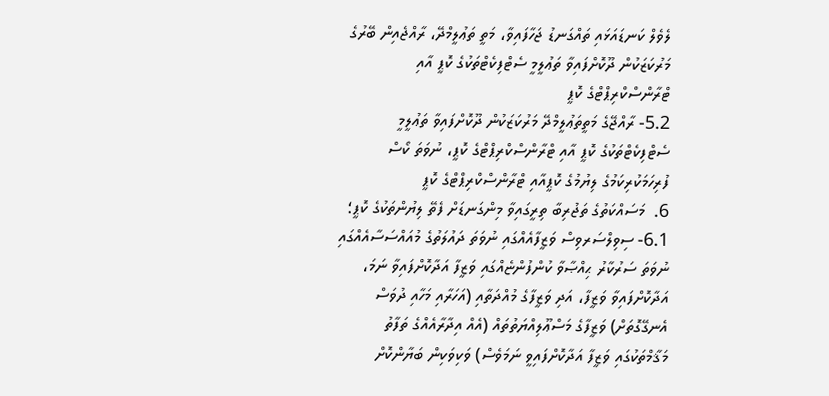ލެވެލް ކަނޑައަޅައި ތައްގަނޑު ޖަހާފައިވާ، މަތީ ތަޢުލީމްދޭ، ރާއްޖެއިން ބޭރުގެ މަރުކަޒަކުން ދޫކޮށްފައިވާ ތަޢުލީމީ ސެޓްފިކެޓްތަކުގެ ކޮޕީ އާއި ޓްރާންސްކްރިޕްޓްގެ ކޮޕީ
5.2- ރާއްޖޭގެ މަތީތަޢުލީމްދޭ މަރުކަޒަކުން ދޫކޮށްފައިވާ ތަޢުލީމީ ސެޓްފިކެޓްތަކުގެ ކޮޕީ އާއި ޓްރާންސްކްރިޕްޓްގެ ކޮޕީ، ނުވަތަ ކޯސް ފުރިހަމަކުރިކަމުގެ ލިޔުމުގެ ކޮޕީއާއި ޓްރާންސްކްރިޕްޓްގެ ކޮޕީ
6.  މަސައްކަތުގެ ތަޖުރިބާ ތިރީގައިވާ މިންގަނޑަށް ފެތޭ ލިޔުންތަކުގެ ކޮޕީ؛
6.1- ސިވިލްސަރވިސް ވަޒީފާއެއްގައި ނުވަތަ ދައުލަތުގެ މުއައްސަސާއެއްގައި ނުވަތަ ސަރުކާރު ޙިއްޞާވާ ކުންފުންޏެއްގައި ވަޒީފާ އަދާކޮށްފައިވާ ނަމަ، އަދާކޮށްފައިވާ ވަޒީފާ، އަދި ވަޒީފާގެ މުއްދަތާއި (އަހަރާއި މަހާއި ދުވަސް އެނގޭގޮތަށް) ވަޒީފާގެ މަސްޢޫލިއްޔަތުތައް (އެއް އިދާރާއެއްގެ ތަފާތު މަޤާމްތަކުގައި ވަޒީފާ އަދާކޮށްފައިވީ ނަމަވެސް) ވަކިވަކިން ބަޔާންކޮށް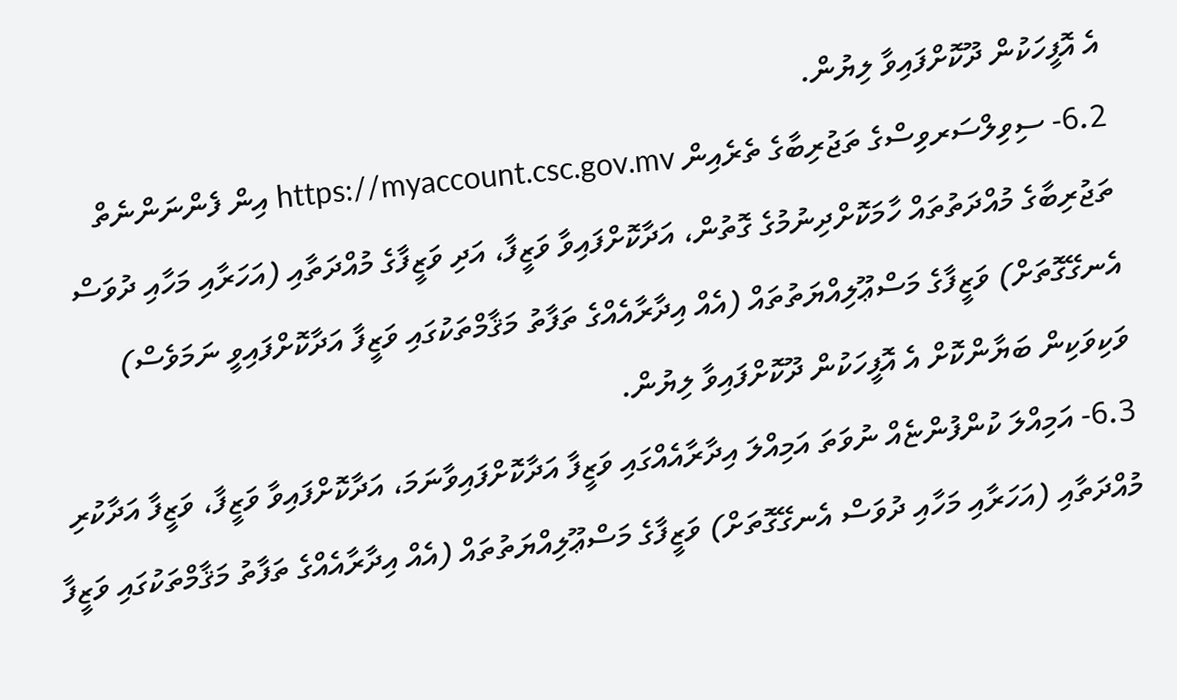އެ އޮފީހަކުން ދޫކޮށްފައިވާ ލިޔުން.
6.2- ސިވިލްސަރވިސްގެ ތަޖުރިބާގެ ތެރެއިން https://myaccount.csc.gov.mv އިން ފެންނަންނެތް ތަޖުރިބާގެ މުއްދަތުތައް ހާމަކޮށްދިނުމުގެ ގޮތުން، އަދާކޮށްފައިވާ ވަޒީފާ، އަދި ވަޒީފާގެ މުއްދަތާއި (އަހަރާއި މަހާއި ދުވަސް އެނގޭގޮތަށް) ވަޒީފާގެ މަސްޢޫލިއްޔަތުތައް (އެއް އިދާރާއެއްގެ ތަފާތު މަޤާމްތަކުގައި ވަޒީފާ އަދާކޮށްފައިވީ ނަމަވެސް) ވަކިވަކިން ބަޔާންކޮށް އެ އޮފީހަކުން ދޫކޮށްފައިވާ ލިޔުން.
6.3- އަމިއްލަ ކުންފުންޏެއް ނުވަތަ އަމިއްލަ އިދާރާއެއްގައި ވަޒީފާ އަދާކޮށްފައިވާނަމަ، އަދާކޮށްފައިވާ ވަޒީފާ، ވަޒީފާ އަދާކުރި މުއްދަތާއި (އަހަރާއި މަހާއި ދުވަސް އެނގޭގޮތަށް) ވަޒީފާގެ މަސްޢޫލިއްޔަތުތައް (އެއް އިދާރާއެއްގެ ތަފާތު މަޤާމްތަކުގައި ވަޒީފާ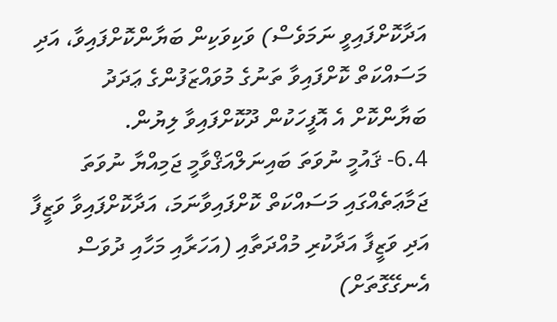އަދާކޮށްފައިވީ ނަމަވެސް) ވަކިވަކިން ބަޔާންކޮށްފައިވާ، އަދި މަސައްކަތް ކޮށްފައިވާ ތަނުގެ މުވައްޒަފުންގެ ޢަދަދު ބަޔާންކޮށް އެ އޮފީހަކުން ދޫކޮށްފައިވާ ލިޔުން.
6.4- ޤައުމީ ނުވަތަ ބައިނަލްއަޤްވާމީ ޖަމިއްޔާ ނުވަތަ ޖަމާޢަތެއްގައި މަސައްކަތް ކޮށްފައިވާނަމަ، އަދާކޮށްފައިވާ ވަޒީފާ އަދި ވަޒީފާ އަދާކުރި މުއްދަތާއި (އަހަރާއި މަހާއި ދުވަސް އެނގޭގޮތަށް)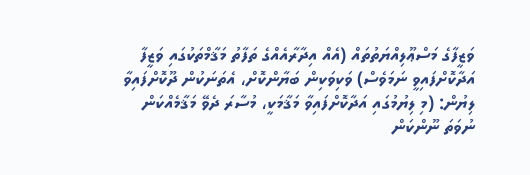ވަޒީފާގެ މަސްޢޫލިއްޔަތުތައް (އެއް އިދާރާއެއްގެ ތަފާތު މަޤާމްތަކުގައި ވަޒީފާ އަދާކޮށްފައިވީ ނަމަވެސް) ވަކިވަކިން ބަޔާންކޮށް، އެތަނަކުން ދޫކޮށްފައިވާ ލިޔުން: (މި ލިޔުމުގައި އަދާކޮށްފައިވާ މަޤާމަކީ، މުސާރަ ދެވޭ މަޤާމެއްކަން ނުވަތަ ނޫންކަން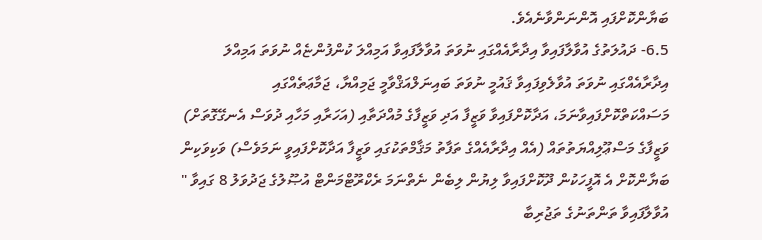ބަޔާންކޮށްފައި އޮންނަންވާނެއެވެ.
6.5- ދައުލަތުގެ އުވާލާފައިވާ އިދާރާއެއްގައި ނުވަތަ އުވާލާފައިވާ އަމިއްލަ ކުންފުންޏެއް ނުވަތަ އަމިއްލަ އިދާރާއެއްގައި ނުވަތަ އުވާލެވިފައިވާ ޤައުމީ ނުވަތަ ބައިނަލްއަޤްވާމީ ޖަމިއްޔާ، ޖަމާޢަތެއްގައި މަސައްކަތްކޮށްފައިވާނަމަ، އަދާކޮށްފައިވާ ވަޒީފާ އަދި ވަޒީފާގެ މުއްދަތާއި (އަހަރާއި މަހާއި ދުވަސް އެނގޭގޮތަށް) ވަޒީފާގެ މަސްޢޫލިއްޔަތުތައް (އެއް އިދާރާއެއްގެ ތަފާތު މަޤާމްތަކުގައި ވަޒީފާ އަދާކޮށްފައިވީ ނަމަވެސް) ވަކިވަކިން ބަޔާންކޮށް އެ އޮފީހަކުން ދޫކޮށްފައިވާ ލިޔުން ލިބެން ނެތްނަމަ ރެކްރޫޓްމަންޓް އުޞޫލުގެ ޖަދުވަލު 8 ގައިވާ " އުވާލާފައިވާ ތަންތަނުގެ ތަޖުރިބާ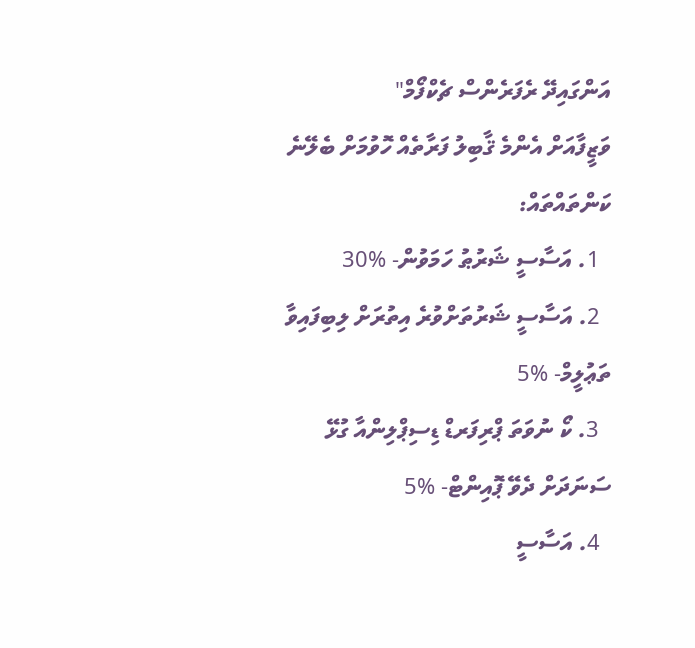އަންގައިދޭ ރެފަރެންސް ޗެކްފޯމް"
ވަޒީފާއަށް އެންމެ ޤާބިލު ފަރާތެއް ހޮވުމަށް ބެލޭނެ ކަންތައްތައް:
  1. އަސާސީ ޝަރުޠު ހަމަވުން- %30
  2. އަސާސީ ޝަރުތަށްވުރެ އިތުރަށް ލިބިފައިވާ ތަޢުލީމް- %5
  3. ކޯ ނުވަތަ ޕްރިފަރޑް ޑިސިޕްލިންއާ ގުޅޭ ސަނަދަށް ދެވޭ ޕޮއިންޓް- %5
  4. އަސާސީ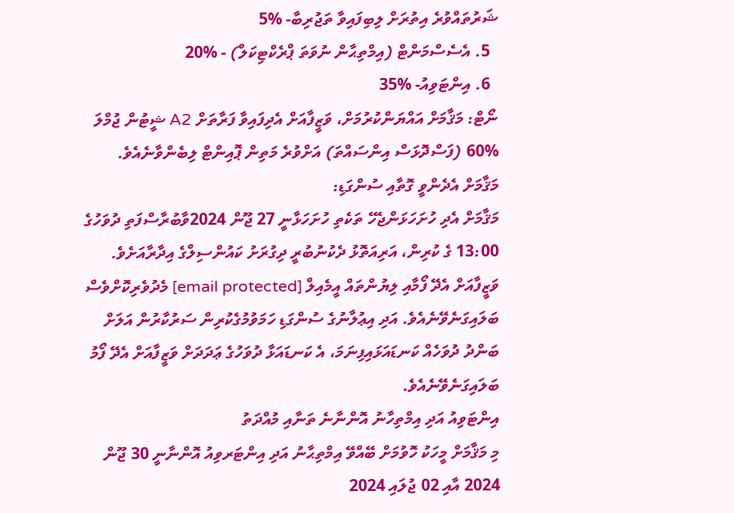ޝަރުތައްވުރެ އިތުރަށް ލިބިފައިވާ ތަޖުރިބާ- %5
  5. އެސެސްމަންޓް (އިމްތިޙާން ނުވަތަ ޕްރެކްޓިކަލް) - %20
  6. އިންޓަވިއު- %35
ނޯޓް: މަޤާމަށް އައްޔަންކުރުމަށް، ވަޒީފާއަށް އެދިފައިވާ ފަރާތަށް A2 ޝީޓުން ޖުމްލަ %60 (ފަސްދޮޅަސް އިންސައްތަ) އަށްވުރެ މަތިން ޕޮއިންޓް ލިބެންވާނެއެވެ.
މަޤާމަށް އެދެންވީ ގޮތާއި ސުންގަޑި:
މަޤާމަށް އެދި ހުށަހަޅަންޖެހޭ ތަކެތި ހުށަހަޅާނީ 27 ޖޫން 2024ވާބުރާސްފަތި ދުވަހުގެ 13:00 ގެ ކުރިން، އަރިއަތޮޅު ދެކުނުބުރީ ދިގުރަށު ކައުންސިލްގެ އިދާރާއަށެވެ. ވަޒީފާއަށް އެދޭ ފޯމާއި ލިޔުންތައް އީމެއިލް [email protected] މެދުވެރިކޮށްވެސް ބަލައިގަނެވޭނެއެވެ. އަދި އިޢުލާނުގެ ސުންގަޑި ހަމަވުމުގެކުރިން ސަރުކާރުން އަލަށް ބަންދު ދުވަހެއް ކަނޑައަޅައިފިނަމަ، އެ ކަނޑައަޅާ ދުވަހުގެ ޢަދަދަށް ވަޒީފާއަށް އެދޭ ފޯމު ބަލައިގަނެވޭނެއެވެ.
އިންޓަވިއު އަދި އިމްތިހާނު އޮންނާނެ ތަނާއި މުއްދަތު
މި މަޤާމަށް މީހަކު ހޮވުމަށް ބޭއްވޭ އިމްތިޙާނު އަދި އިންޓަރވިއު އޮންނާނީ 30 ޖޫން 2024 އާއި 02 ޖުލައި 2024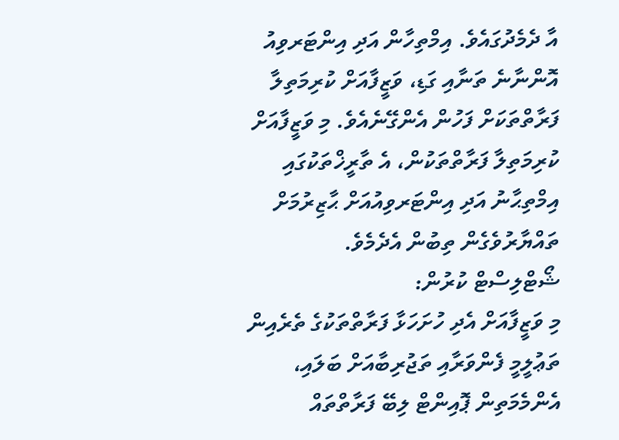އާ ދެމެދުގައެވެ. އިމްތިހާން އަދި އިންޓަރވިއު އޮންނާނެ ތަނާއި ގަޑި، ވަޒީފާއަށް ކުރިމަތިލާ ފަރާތްތަކަށް ފަހުން އެންގޭނެއެވެ. މި ވަޒީފާއަށް ކުރިމަތިލާ ފަރާތްތަކުން، އެ ތާރީޚްތަކުގައި އިމްތިޙާނު އަދި އިންޓަރވިއުއަށް ޙާޒިރުމަށް ތައްޔާރުވެގެން ތިބުން އެދެމެވެ.
ޝޯޓްލިސްޓް ކުރުން:
މި ވަޒީފާއަށް އެދި ހުށަހަޅާ ފަރާތްތަކުގެ ތެރެއިން ތަޢުލީމީ ފެންވަރާއި ތަޖުރިބާއަށް ބަލައި، އެންމެމަތިން ޕޮއިންޓް ލިބޭ ފަރާތްތައް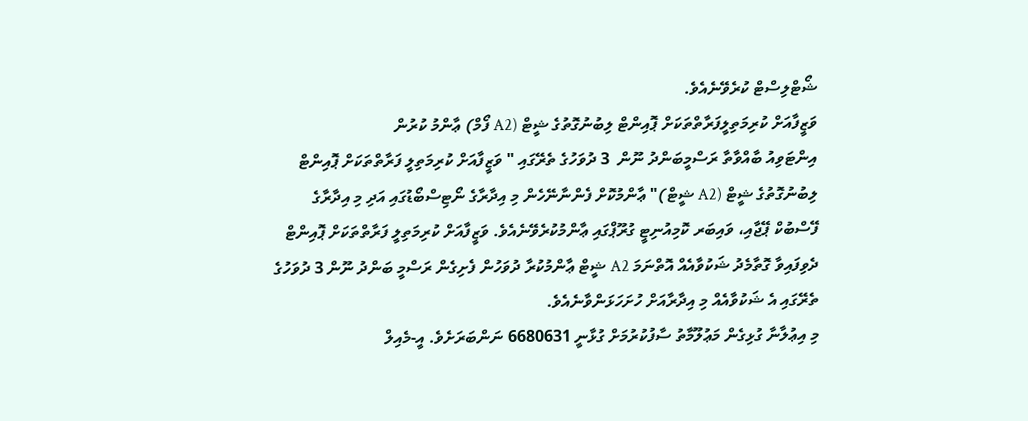ޝޯޓްލިސްޓް ކުރެވޭނެއެވެ.
ވަޒީފާއަށް ކުރިމަތިލީފަރާތްތަކަށް ޕޮއިންޓް ލިބުނުގޮތުގެ ޝީޓް (A2 ފޯމް) ޢާންމު ކުރުން
އިންޓަވިއު ބާއްވާތާ ރަސްމީބަންދު ނޫން  3 ދުވަހުގެ ތެރޭގައި " ވަޒީފާއަށް ކުރިމަތިލީ ފަރާތްތަކަށް ޕޮއިންޓް ލިބުނުގޮތުގެ ޝީޓް (A2 ޝީޓް)" ޢާންމުކޮށް ފެންނާނޭހެން މި އިދާރާގެ ނޯޓިސްބޯޑުގައި އަދި މި އިދާރާގެ ފޭސްބުކް ޕޭޖާއި، ވައިބަރ ކޮމިއުނިޓީ ގުރޫޕްގައި ޢާންމުކުރެވޭނެއެވެ. ވަޒީފާއަށް ކުރިމަތިލީ ފަރާތްތަކަށް ޕޮއިންޓް ދެވިފައިވާ ގޮތާމެދު ޝަކުވާއެއް އޮތްނަމަ A2 ޝީޓް ޢާންމުކުރާ ދުވަހުން ފެށިގެން ރަސްމީ ބަންދު ނޫން 3 ދުވަހުގެ ތެރޭގައި އެ ޝަކުވާއެއް މި އިދާރާއަށް ހުށަހަޅަންވާނެއެވެ.
މި އިޢުލާނާ ގުޅިގެން މަޢުލޫމާތު ސާފުކުރުމަށް ގުޅާނީ 6680631 ނަންބަރަށެވެ. އީ-މެއިލް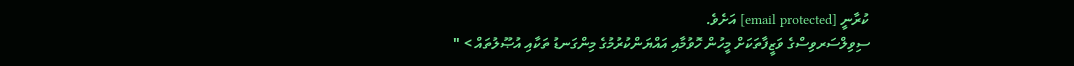ކުރާނީ [email protected] އަށެވެ.
ސިވިލްސަރވިސްގެ ވަޒީފާތަކަށް މީހުން ހޮވުމާއި އައްޔަންކުރުމުގެ މިންގަނޑު ތަކާއި އުޞޫލުތައް > "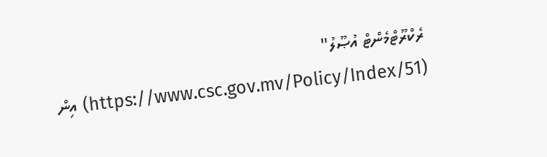ރެކްރޫޓްމެންޓް އުޞޫލު" (https://www.csc.gov.mv/Policy/Index/51) އިން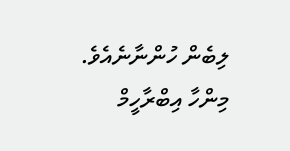ލިބެން ހުންނާނެއެވެ.
މިންހާ އިބްރާހީމް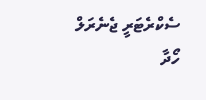ސެކްރެޓަރީ ޖެނެރަލް
ހޯދާ